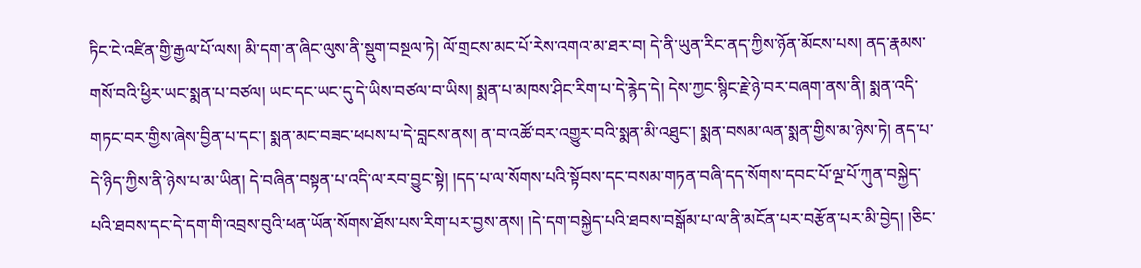ཏིང་ངེ་འཛིན་གྱི་རྒྱལ་པོ་ལས། མི་དག་ན་ཞིང་ལུས་ནི་སྡུག་བསྔལ་ཏེ། ལོ་གྲངས་མང་པོ་རེས་འགའ་མ་ཐར་བ། དེ་ནི་ཡུན་རིང་ནད་ཀྱིས་ཉོན་མོངས་པས། ནད་རྣམས་གསོ་བའི་ཕྱིར་ཡང་སྨན་པ་བཙལ། ཡང་དང་ཡང་དུ་དེ་ཡིས་བཙལ་བ་ཡིས། སྨན་པ་མཁས་ཤིང་རིག་པ་དེ་རྙེད་དེ། དེས་ཀྱང་སྙིང་རྗེ་ཉེ་བར་བཞག་ནས་ནི། སྨན་འདི་གཏང་བར་གྱིས་ཞེས་བྱིན་པ་དང་། སྨན་མང་བཟང་ཕཔས་པ་དེ་བླངས་ནས། ན་བ་འཚོ་བར་འགྱུར་བའི་སྨན་མི་འཐུང་། སྨན་བསམ་ལན་སྨན་གྱིས་མ་ཉེས་ཏེ། ནད་པ་དེ་ཉིད་ཀྱིས་ནི་ཉེས་པ་མ་ཡིན། དེ་བཞིན་བསྟན་པ་འདི་ལ་རབ་བྱུང་སྟེ། །དད་པ་ལ་སོགས་པའི་སྟོབས་དང་བསམ་གཏན་བཞི་དད་སོགས་དབང་པོ་ལྔ་པོ་ཀུན་བསྐྱེད་པའི་ཐབས་དང་དེ་དག་གི་འབྲས་བུའི་ཕན་ཡོན་སོགས་ཐོས་པས་རིག་པར་བྱས་ནས། །དེ་དག་བསྐྱེད་པའི་ཐབས་བསྒོམ་པ་ལ་ནི་མངོན་པར་བརྩོན་པར་མི་བྱེད། །ཅིང་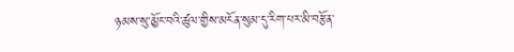ཉམས་སུ་མྱོང་བའི་ཚུལ་གྱིས་མངོན་སུམ་དུ་རིག་པར་མི་བརྩོན་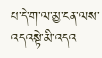པ་དེ་ག་ལ་མྱ་ངན་ལས་འདའསྟེ་མི་འདའ